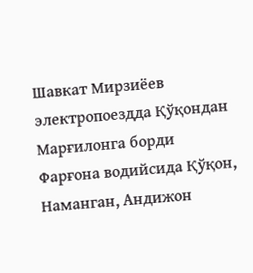Шавкат Мирзиёев электропоездда Қўқондан Марғилонга борди
Фарғона водийсида Қўқон, Наманган, Андижон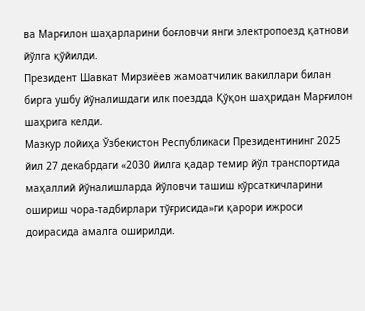ва Марғилон шаҳарларини боғловчи янги электропоезд қатнови йўлга қўйилди.
Президент Шавкат Мирзиёев жамоатчилик вакиллари билан бирга ушбу йўналишдаги илк поездда Қўқон шаҳридан Марғилон шаҳрига келди.
Мазкур лойиҳа Ўзбекистон Республикаси Президентининг 2025 йил 27 декабрдаги «2030 йилга қадар темир йўл транспортида маҳаллий йўналишларда йўловчи ташиш кўрсаткичларини ошириш чора-тадбирлари тўғрисида»ги қарори ижроси доирасида амалга оширилди.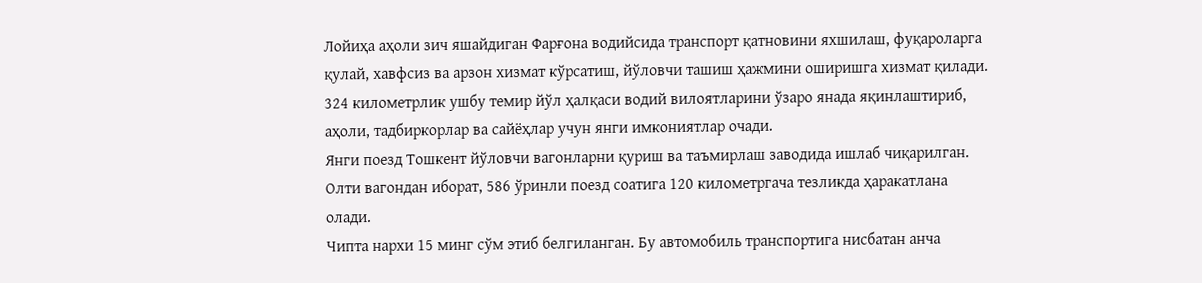Лойиҳа аҳоли зич яшайдиган Фарғона водийсида транспорт қатновини яхшилаш, фуқароларга қулай, хавфсиз ва арзон хизмат кўрсатиш, йўловчи ташиш ҳажмини оширишга хизмат қилади.
324 километрлик ушбу темир йўл ҳалқаси водий вилоятларини ўзаро янада яқинлаштириб, аҳоли, тадбиркорлар ва сайёҳлар учун янги имкониятлар очади.
Янги поезд Тошкент йўловчи вагонларни қуриш ва таъмирлаш заводида ишлаб чиқарилган. Олти вагондан иборат, 586 ўринли поезд соатига 120 километргача тезликда ҳаракатлана олади.
Чипта нархи 15 минг сўм этиб белгиланган. Бу автомобиль транспортига нисбатан анча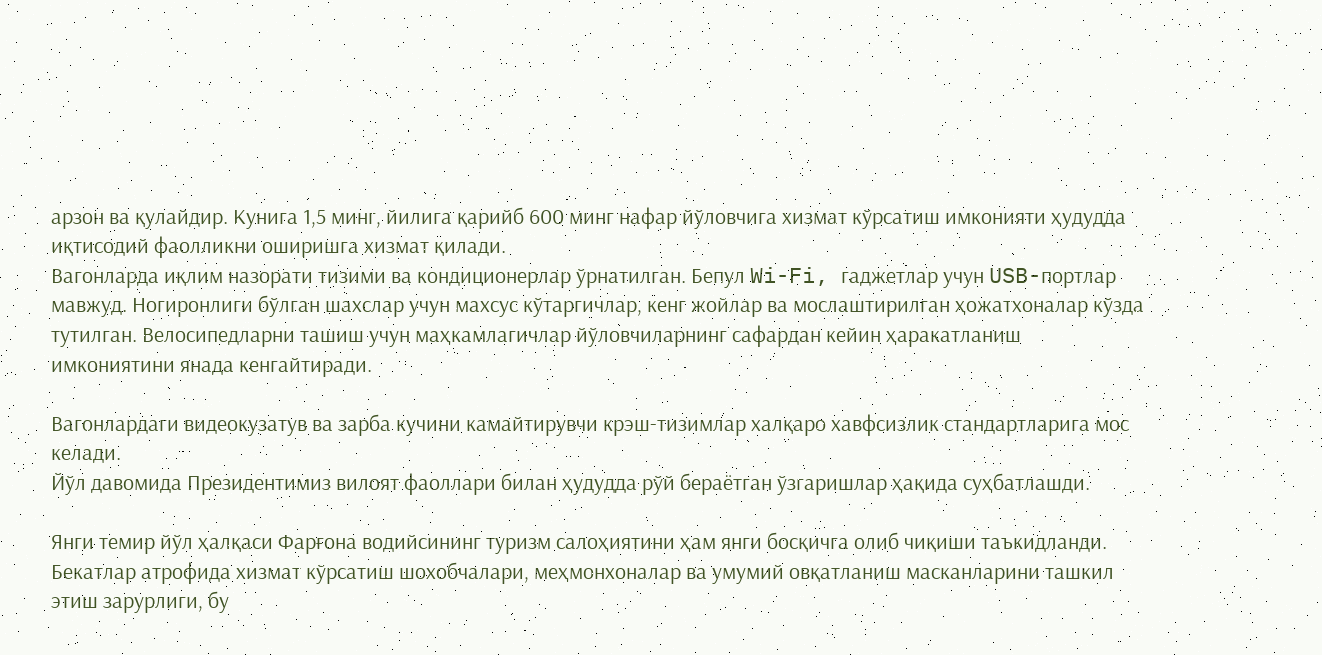арзон ва қулайдир. Кунига 1,5 минг, йилига қарийб 600 минг нафар йўловчига хизмат кўрсатиш имконияти ҳудудда иқтисодий фаолликни оширишга хизмат қилади.
Вагонларда иқлим назорати тизими ва кондиционерлар ўрнатилган. Бепул Wi-Fi, гаджетлар учун USB-портлар мавжуд. Ногиронлиги бўлган шахслар учун махсус кўтаргичлар, кенг жойлар ва мослаштирилган ҳожатхоналар кўзда тутилган. Велосипедларни ташиш учун маҳкамлагичлар йўловчиларнинг сафардан кейин ҳаракатланиш имкониятини янада кенгайтиради.

Вагонлардаги видеокузатув ва зарба кучини камайтирувчи крэш-тизимлар халқаро хавфсизлик стандартларига мос келади.
Йўл давомида Президентимиз вилоят фаоллари билан ҳудудда рўй бераётган ўзгаришлар ҳақида суҳбатлашди.

Янги темир йўл ҳалқаси Фарғона водийсининг туризм салоҳиятини ҳам янги босқичга олиб чиқиши таъкидланди. Бекатлар атрофида хизмат кўрсатиш шохобчалари, меҳмонхоналар ва умумий овқатланиш масканларини ташкил этиш зарурлиги, бу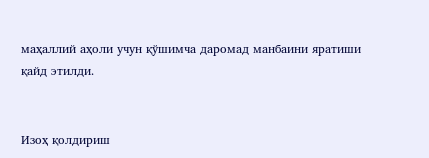маҳаллий аҳоли учун қўшимча даромад манбаини яратиши қайд этилди.


Изоҳ қолдириш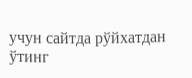учун сайтда рўйхатдан ўтинг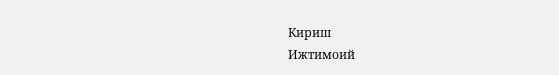Кириш
Ижтимоий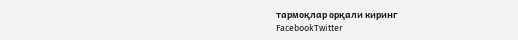тармоқлар орқали киринг
FacebookTwitter